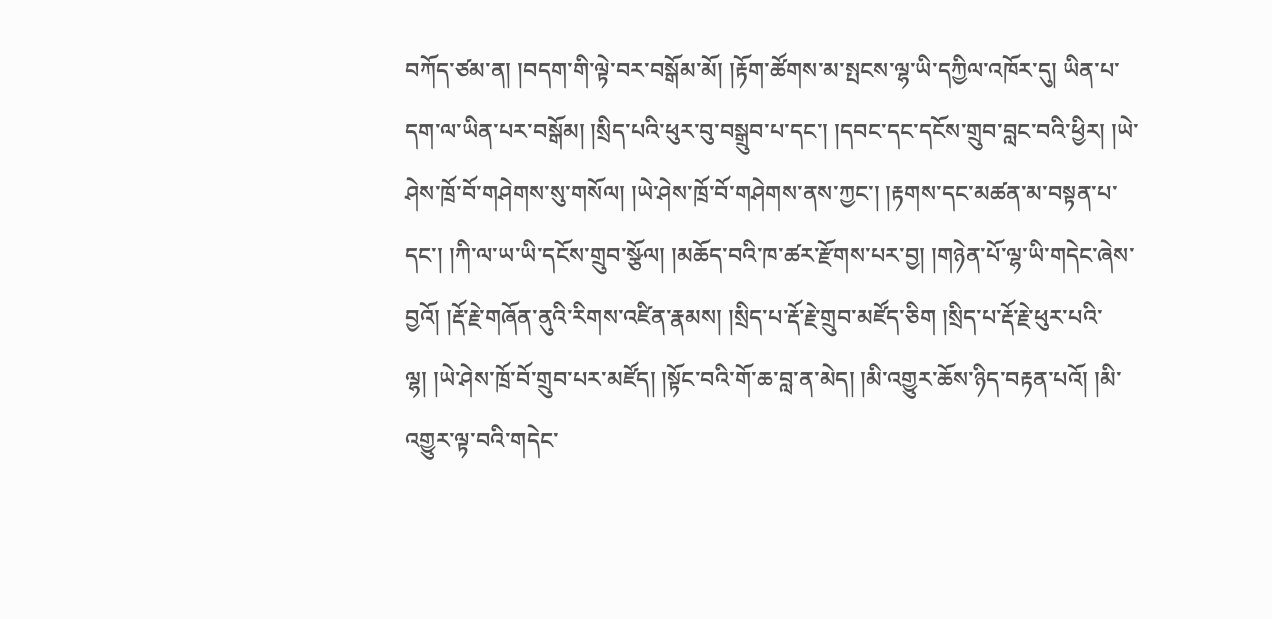བཀོད་ཙམ་ན། །བདག་གི་ལྟེ་བར་བསྒོམ་མོ། །རྟོག་ཚོགས་མ་སྤངས་ལྷ་ཡི་དཀྱིལ་འཁོར་དུ། ཡིན་པ་དག་ལ་ཡིན་པར་བསྒོམ། །སྲིད་པའི་ཕུར་བུ་བསྒྲུབ་པ་དང་། །དབང་དང་དངོས་གྲུབ་བླང་བའི་ཕྱིར། །ཡེ་ཤེས་ཁྲོ་བོ་གཤེགས་སུ་གསོལ། །ཡེ་ཤེས་ཁྲོ་བོ་གཤེགས་ནས་ཀྱང་། །རྟགས་དང་མཚན་མ་བསྟན་པ་དང་། །ཀི་ལ་ཡ་ཡི་དངོས་གྲུབ་སྩོལ། །མཆོད་བའི་ཁ་ཚར་རྫོགས་པར་བྱ། །གཉེན་པོ་ལྷ་ཡི་གདེང་ཞེས་བྱའོ། །རྡོ་རྗེ་གཞོན་ནུའི་རིགས་འཛིན་རྣམས། །སྲིད་པ་རྡོ་རྗེ་གྲུབ་མཛོད་ཅིག །སྲིད་པ་རྡོ་རྗེ་ཕུར་པའི་ལྷ། །ཡེ་ཤེས་ཁྲོ་བོ་གྲུབ་པར་མཛོད། །སྟོང་བའི་གོ་ཆ་བླ་ན་མེད། །མི་འགྱུར་ཆོས་ཉིད་བརྟན་པའོ། །མི་འགྱུར་ལྟ་བའི་གདེང་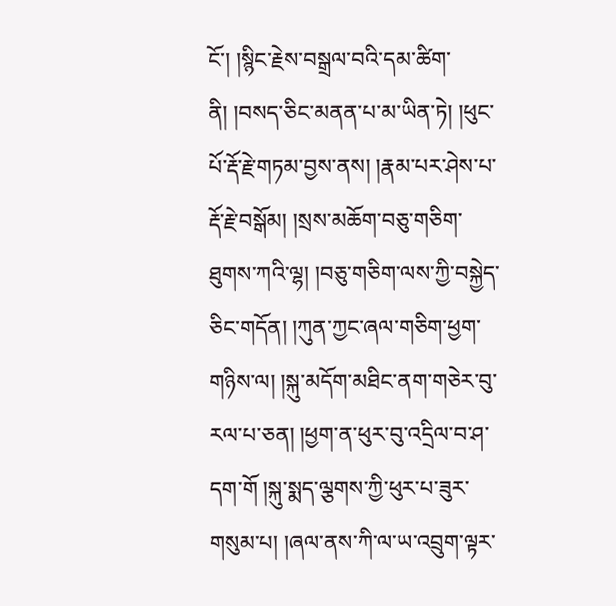ངོ་། །སྙིང་རྗེས་བསྒྲལ་བའི་དམ་ཚིག་ནི། །བསད་ཅིང་མནན་པ་མ་ཡིན་ཏེ། །ཕུང་པོ་རྡོ་རྗེ་གཏམ་བྱས་ནས། །རྣམ་པར་ཤེས་པ་རྡོ་རྗེ་བསྒོམ། །སྲས་མཆོག་བཅུ་གཅིག་ཐུགས་ཀའི་ལྷ། །བཅུ་གཅིག་ལས་ཀྱི་བསྐྱེད་ཅིང་གདོན། །ཀུན་ཀྱང་ཞལ་གཅིག་ཕྱག་གཉིས་ལ། །སྐུ་མདོག་མཐིང་ནག་གཅེར་བུ་རལ་པ་ཅན། །ཕྱག་ན་ཕུར་བུ་འདྲིལ་བ་ཤ་དག་གོ །སྐུ་སྨད་ལྕགས་ཀྱི་ཕུར་པ་ཟུར་གསུམ་པ། །ཞལ་ནས་ཀི་ལ་ཡ་འབྲུག་ལྟར་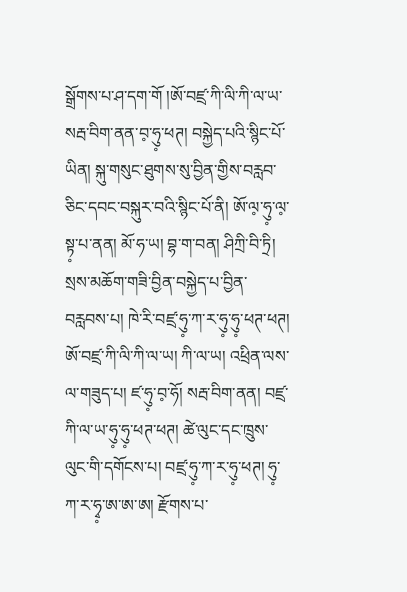སྒྲོགས་པ་ཤ་དག་གོ །ཨོ་བཛྲ་ཀི་ལི་ཀི་ལ་ཡ་སརྦ་བིག་ནན་བ༷་ཧུ༷་ཕཊ། བསྐྱེད་པའི་སྙིང་པོ་ཡིན། སྐུ་གསུང་ཐུགས་སུ་བྱིན་གྱིས་བརླབ་ཅིང་དབང་བསྐུར་བའི་སྙིང་པོ་ནི། ཨོ་ལ༷་ཧུ༷་ལ༷་སྟ༷་པ་ནན། མོ་ཧ་ཡ། བྷ་ག་བན། ཤིཀྲི་བི་ཏྲི། སྲས་མཆོག་གཟི་བྱིན་བསྐྱེད་པ་བྱིན་བརླབས་པ། ཁེ་རི་བཛྲ་ཧུ༷་ཀ་ར་ཧུ༷་ཧུ༷་ཕཊ་ཕཊ། ཨོ་བཛྲ་ཀི་ལི་ཀི་ལ་ཡ། ཀི་ལ་ཡ། འཕྲིན་ལས་ལ་གཟུད་པ། ཛ་ཧུ༷་བ༷་ཧོ། སརྦ་བིག་ནན། བཛྲ་ཀི་ལ་ཡ་ཧུ༷་ཧུ༷་ཕཊ་ཕཊ། ཚེ་ལུང་དང་ཁྲུས་ལུང་གི་དགོངས་པ། བཛྲ་ཧུ༷་ཀ་ར་ཧུ༷་ཕཊ། ཧུ༷་ཀ་ར་ཧྭ༷་ཨ་ཨ་ཨ། རྫོགས་པ་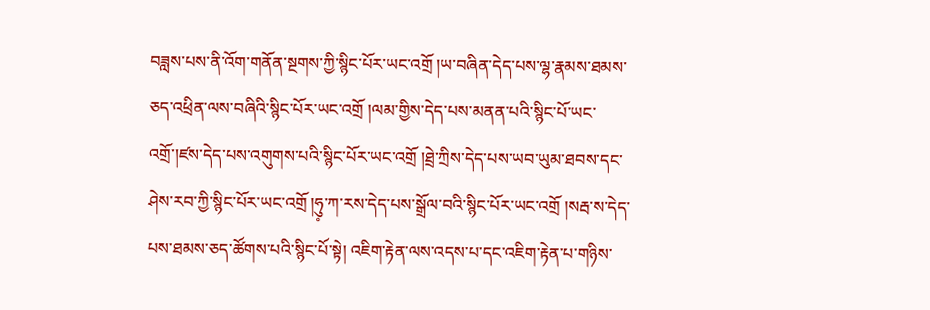བཟླས་པས་ནི་འོག་གནོན་སྔགས་ཀྱི་སྙིང་པོར་ཡང་འགྲོ །ཡ་བཞིན་དེད་པས་ལྷ་རྣམས་ཐམས་ཅད་འཕྲིན་ལས་བཞིའི་སྙིང་པོར་ཡང་འགྲོ །ལམ་གྱིས་དེད་པས་མནན་པའི་སྙིང་པོ་ཡང་འགྲོ་།ཛས་དེད་པས་འགུགས་པའི་སྙིང་པོར་ཡང་འགྲོ །ཐྲེ་ཀྲིས་དེད་པས་ཡབ་ཡུམ་ཐབས་དང་ཤེས་རབ་ཀྱི་སྙིང་པོར་ཡང་འགྲོ །ཧུ༷་ཀ་རས་དེད་པས་སྒྲོལ་བའི་སྙིང་པོར་ཡང་འགྲོ །སརྦ་ས་དེད་པས་ཐམས་ཅད་ཚོགས་པའི་སྙིང་པོ་སྟེ། འཇིག་རྟེན་ལས་འདས་པ་དང་འཇིག་རྟེན་པ་གཉིས་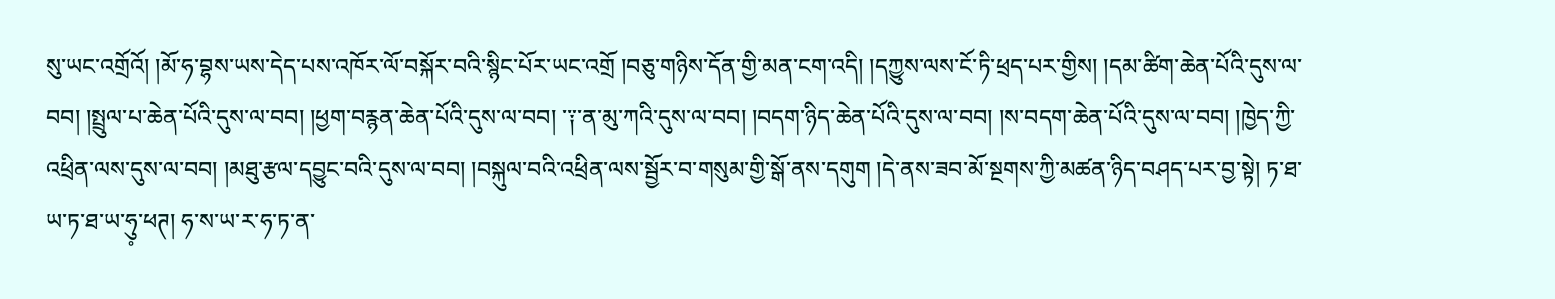སུ་ཡང་འགྲོའོ། །མོ་ཧ་བྷས་ཡས་དེད་པས་འཁོར་ལོ་བསྐོར་བའི་སྙིང་པོར་ཡང་འགྲོ །བཅུ་གཉིས་དོན་གྱི་མན་ངག་འདི། །དཀྱུས་ལས་ངོ་ཏི་ཕྲད་པར་གྱིས། །དམ་ཚིག་ཆེན་པོའི་དུས་ལ་བབ། །སྤྲུལ་པ་ཆེན་པོའི་དུས་ལ་བབ། །ཕྱག་བརྙན་ཆེན་པོའི་དུས་ལ་བབ། ་༑་ན་མུ་ཀའི་དུས་ལ་བབ། །བདག་ཉིད་ཆེན་པོའི་དུས་ལ་བབ། །ས་བདག་ཆེན་པོའི་དུས་ལ་བབ། །ཁྱེད་ཀྱི་འཕྲིན་ལས་དུས་ལ་བབ། །མཐུ་རྩལ་དབྱུང་བའི་དུས་ལ་བབ། །བསྐུལ་བའི་འཕྲིན་ལས་སྦྱོར་བ་གསུམ་གྱི་སྒོ་ནས་དགུག །དེ་ནས་ཟབ་མོ་སྔགས་ཀྱི་མཚན་ཉིད་བཤད་པར་བྱ་སྟེ། ཏ་ཐ་ཡ་ཏ་ཐ་ཡ་ཧུ༷་ཕཊ། ཧ་ས་ཡ་ར་ཧ་ཏ་ན་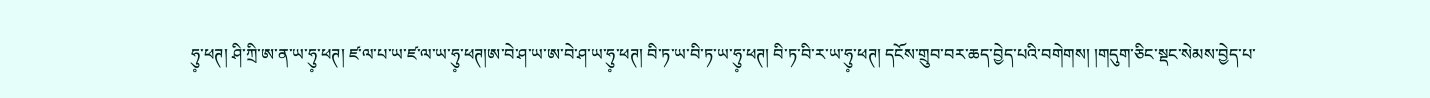ཧུ༷་ཕཊ། ཤི་ཀྲི་ཨ་ན་ཡ་ཧུ༷་ཕཊ། ཛ་ལ་པ་ཡ་ཛ་ལ་ཡ་ཧུ༷་ཕཊ།ཨ་བེ་ཤ་ཡ་ཨ་བེ་ཤ་ཡ་ཧུ༷་ཕཊ། བི་ཏ་ཡ་བི་ཏ་ཡ་ཧུ༷་ཕཊ། བི་ཏ་བི་ར་ཡ་ཧུ༷་ཕཊ། དངོས་གྲུབ་བར་ཆད་བྱེད་པའི་བགེགས། །གདུག་ཅིང་སྡང་སེམས་བྱེད་པ་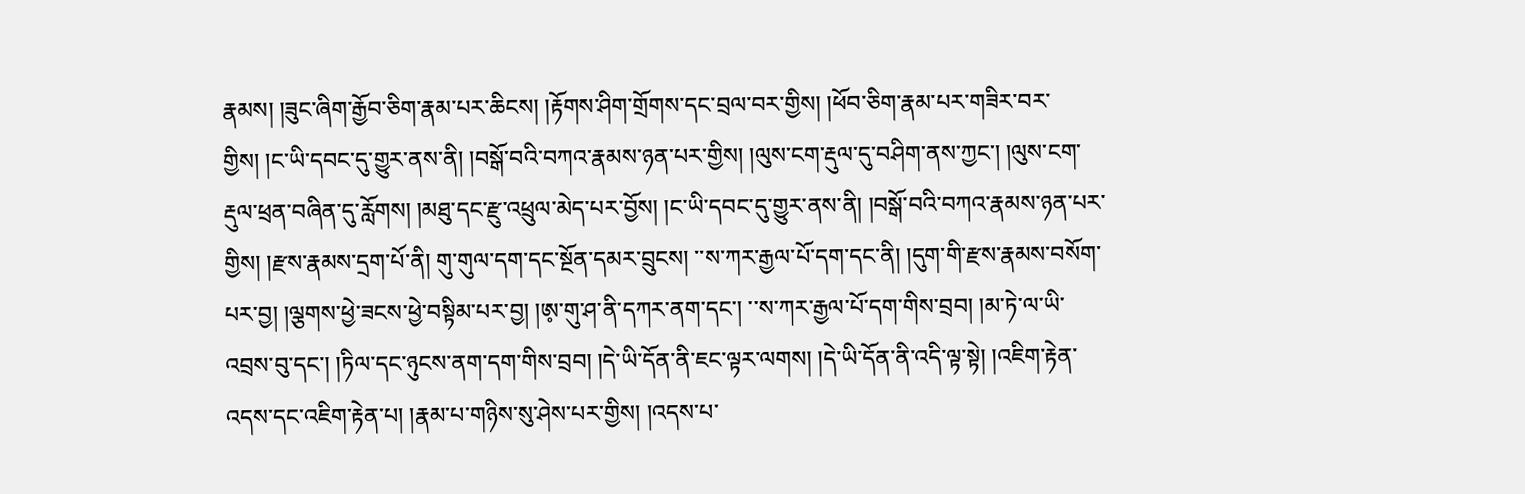རྣམས། །ཟུང་ཞིག་རྒྱོབ་ཅིག་རྣམ་པར་ཆིངས། །རྟོགས་ཤིག་གྲོགས་དང་བྲལ་བར་གྱིས། །ཕོབ་ཅིག་རྣམ་པར་གཟིར་བར་གྱིས། །ང་ཡི་དབང་དུ་གྱུར་ནས་ནི། །བསྒོ་བའི་བཀའ་རྣམས་ཉན་པར་གྱིས། །ལུས་ངག་རྡུལ་དུ་བཤིག་ནས་ཀྱང་། །ལུས་ངག་རྡུལ་ཕྲན་བཞིན་དུ་རློགས། །མཐུ་དང་རྫུ་འཕྲུལ་མེད་པར་བྱོས། །ང་ཡི་དབང་དུ་གྱུར་ནས་ནི། །བསྒོ་བའི་བཀའ་རྣམས་ཉན་པར་གྱིས། །རྫས་རྣམས་དྲག་པོ་ནི། གུ་གུལ་དག་དང་སྔོན་དམར་བྲུངས། ་་ས་ཀར་རྒྱལ་པོ་དག་དང་ནི། །དུག་གི་རྫས་རྣམས་བསོག་པར་བྱ། །ལྕགས་ཕྱེ་ཟངས་ཕྱེ་བསྟིམ་པར་བྱ། །ཨ༷་གུ་ཤ་ནི་དཀར་ནག་དང་། ་་ས་ཀར་རྒྱལ་པོ་དག་གིས་བྲབ། །མ་ཏེ་ལ་ཡི་འབྲས་བུ་དང་། །ཏིལ་དང་ཉུངས་ནག་དག་གིས་བྲབ། །དེ་ཡི་དོན་ནི་ཇང་ལྟར་ལགས། །དེ་ཡི་དོན་ནི་འདི་ལྟ་སྟེ། །འཇིག་རྟེན་འདས་དང་འཇིག་རྟེན་པ། །རྣམ་པ་གཉིས་སུ་ཤེས་པར་གྱིས། །འདས་པ་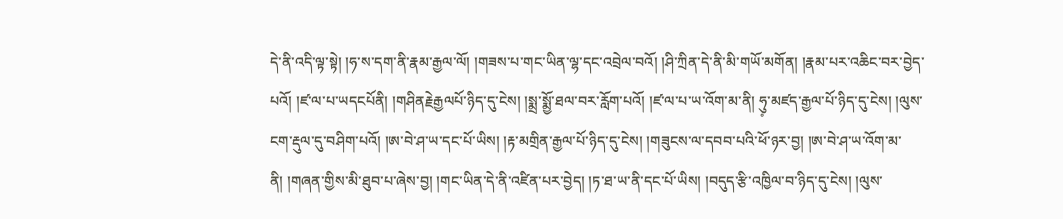དེ་ནི་འདི་ལྟ་སྟེ། །ཧ་ས་དག་ནི་རྣམ་རྒྱལ་ལོ། །གཟས་པ་གང་ཡིན་ལྷ་དང་འབྲེལ་བའོ། །ཤི་ཀྲིན་དེ་ནི་མི་གཡོ་མགོན། །རྣམ་པར་འཆིང་བར་བྱེད་པའོ། །ཛ་ལ་པ་ཡདངཔོནི། །གཤིནརྗེརྒྱལཔོ་ཉིད་དུ་ངེས། །སྨྲ་སྨྱོ་ཐལ་བར་རློག་པའོ། །ཛ་ལ་པ་ཡ་འོག་མ་ནི། ཧུ༷་མཛད་རྒྱལ་པོ་ཉིད་དུ་ངེས། །ལུས་ངག་རྡུལ་དུ་བཤིག་པའོ། །ཨ་བེ་ཤ་ཡ་དང་པོ་ཡིས། །རྟ་མགྲིན་རྒྱལ་པོ་ཉིད་དུ་ངེས། །གཟུངས་ལ་དབབ་པའི་ཕོ་ཉར་བྱ། །ཨ་བེ་ཤ་ཡ་འོག་མ་ནི། །གཞན་གྱིས་མི་ཐུབ་པ་ཞེས་བྱ། །གང་ཡིན་དེ་ནི་འཛིན་པར་བྱེད། །ཏ་ཐ་ཡ་ནི་དང་པོ་ཡིས། །བདུད་རྩི་འཁྱིལ་བ་ཉིད་དུ་ངེས། །ལུས་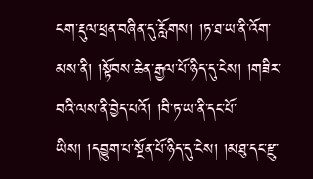ངག་རྡུལ་ཕྲན་བཞིན་དུ་རློགས། །ཏ་ཐ་ཡ་ནི་འོག་མས་ནི། །སྟོབས་ཆེན་རྒྱལ་པོ་ཉིད་དུ་ངེས། །གཟིར་བའི་ལས་ནི་བྱེད་པའོ། །བི་ཏ་ཡ་ནི་དང་པོ་ཡིས། །དབྱུག་པ་སྔོན་པོ་ཉིད་དུ་ངེས། །མཐུ་དང་རྫུ་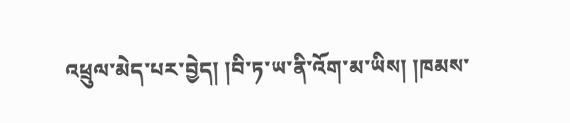འཕྲུལ་མེད་པར་བྱེད། །བི་ཏ་ཡ་ནི་འོག་མ་ཡིས། །ཁམས་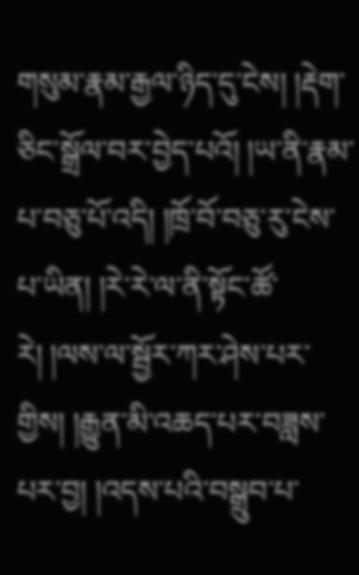གསུམ་རྣམ་རྒྱལ་ཉིད་དུ་ངེས། །རྡེག་ཅིང་སྒྲོལ་བར་བྱེད་པའོ། །ཡ་ནི་རྣམ་པ་བཅུ་པོ་འདི། །ཁྲོ་བོ་བཅུ་རུ་ངེས་པ་ཡིན། །རེ་རེ་ལ་ནི་སྟོང་ཚོ་རེ། །ལས་ལ་སྦྱོར་ཀར་ཤེས་པར་གྱིས། །རྒྱུན་མི་འཆད་པར་བཟླས་པར་བྱ། །འདས་པའི་བསྒྲུབ་པ་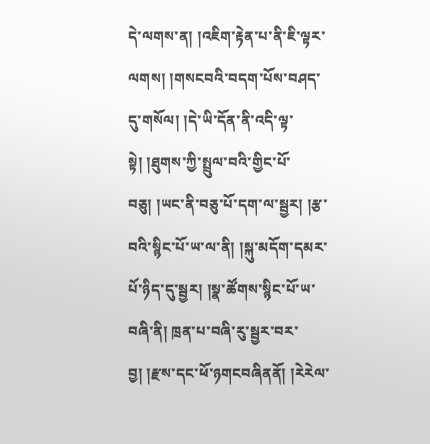དེ་ལགས་ན། །འཇིག་རྟེན་པ་ནི་ཇི་ལྟར་ལགས། །གསངབའི་བདག་པོས་བཤད་དུ་གསོལ། །དེ་ཡི་དོན་ནི་འདི་ལྟ་སྟེ། །ཐུགས་ཀྱི་སྤྲུལ་བའི་གྱིང་པོ་བཅུ། །ཡང་ནི་བཅུ་པོ་དག་ལ་སྦྱར། །རྩ་བའི་སྙིང་པོ་ཡ་ལ་ནི། །སྐུ་མདོག་དམར་པོ་ཉིད་དུ་སྦྱར། །སྣ་ཚོགས་སྙིང་པོ་ཡ་བཞི་ནི། ཁྲན་པ་བཞི་རུ་སྦྱར་བར་བྱ། །རྫས་དང་ཕོ་ཉགངབཞིནནོ། །རེརེལ་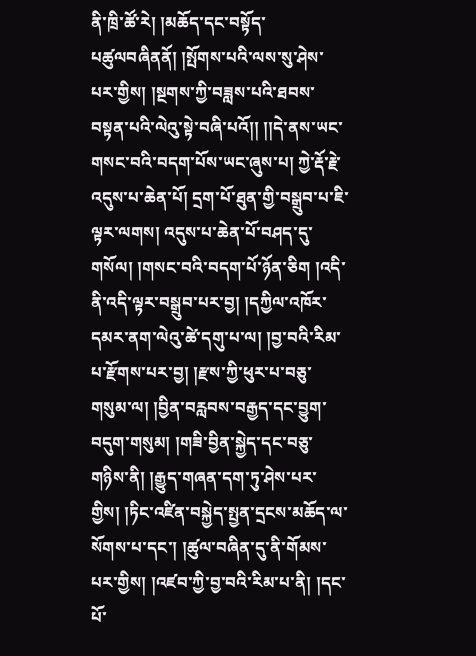ནི་ཁྲི་ཚོ་རེ། །མཆོད་དང་བསྟོད་པཚུལབཞིནནོ། །སྤོགས་པའི་ལས་སུ་ཤེས་པར་གྱིས། །སྔགས་ཀྱི་བཟླས་པའི་ཐབས་བསྟན་པའི་ལེའུ་སྟེ་བཞི་པའོ།། །།དེ་ནས་ཡང་གསང་བའི་བདག་པོས་ཡང་ཞུས་པ། ཀྱེ་རྡོ་རྗེ་འདུས་པ་ཆེན་པོ། དྲག་པོ་ཐུན་གྱི་བསྒྲུབ་པ་ཇི་ལྟར་ལགས། འདུས་པ་ཆེན་པོ་བཤད་དུ་གསོལ། །གསང་བའི་བདག་པོ་ཉོན་ཅིག །འདི་ནི་འདི་ལྟར་བསྒྲུབ་པར་བྱ། །དཀྱིལ་འཁོར་དམར་ནག་ལེའུ་ཚེ་དགུ་པ་ལ། །བྱ་བའི་རིམ་པ་རྫོགས་པར་བྱ། །རྫས་ཀྱི་ཕུར་པ་བཅུ་གསུམ་ལ། །བྱིན་བརླབས་བརྒྱད་དང་བྱུག་བདུག་གསུམ། །གཟི་བྱིན་སྐྱེད་དང་བཅུ་གཉིས་ནི། །རྒྱུད་གཞན་དག་ཏུ་ཤེས་པར་གྱིས། །ཏིང་འཛིན་བསྐྱེད་སྤྱན་དྲངས་མཆོད་ལ་སོགས་པ་དང་། །ཚུལ་བཞིན་དུ་ནི་གོམས་པར་གྱིས། །འཛབ་ཀྱི་བྱ་བའི་རིམ་པ་ནི། །དང་པོ་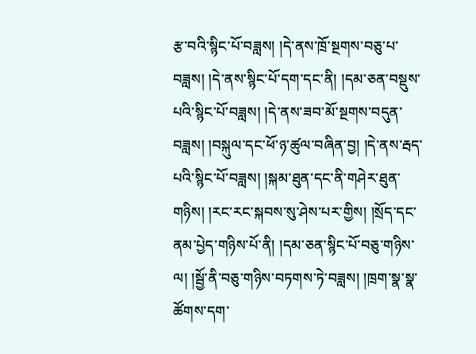རྩ་བའི་སྙིང་པོ་བཟླས། །དེ་ནས་ཁྲོ་སྔགས་བཅུ་པ་བཟླས། །དེ་ནས་སྙིང་པོ་དག་དང་ནི། །དམ་ཅན་བསྡུས་པའི་སྙིང་པོ་བཟླས། །དེ་ནས་ཟབ་མོ་སྔགས་བདུན་བཟླས། །བསྐུལ་དང་ཕོ་ཉ་ཚུལ་བཞིན་བྱ། །དེ་ནས་རྦད་པའི་སྙིང་པོ་བཟླས། །སྐམ་ཐུན་དང་ནི་གཤེར་ཐུན་གཉིས། །རང་རང་སྐབས་སུ་ཤེས་པར་གྱིས། །སྲོད་དང་ནམ་པྱེད་གཉིས་པོ་ནི། །དམ་ཅན་སྙིང་པོ་བཅུ་གཉིས་ལ། །སྦྱོ་ནི་བཅུ་གཉིས་བཏགས་ཏེ་བཟླས། །ཁྲག་སྣ་སྣ་ཚོགས་དག་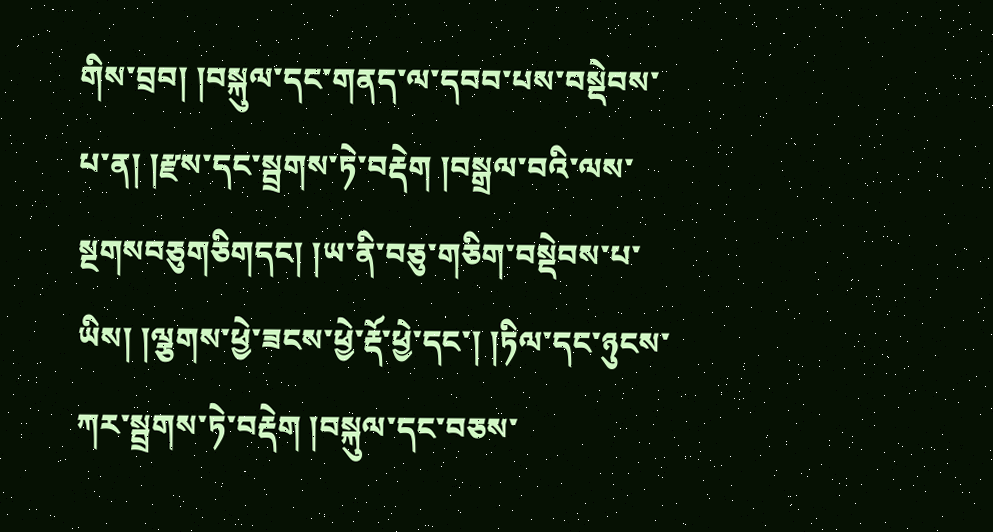གིས་བྲབ། །བསྐུལ་དང་གནད་ལ་དབབ་པས་བསྡེབས་པ་ན། །རྫས་དང་སྦྲགས་ཏེ་བརྡེག །བསྒྲལ་བའི་ལས་སྔགསབཅུགཅིགདང། །ཡ་ནི་བཅུ་གཅིག་བསྡེབས་པ་ཡིས། །ལྕགས་ཕྱེ་ཟངས་ཕྱེ་རྡོ་ཕྱེ་དང་། །ཏིལ་དང་ཉུངས་ཀར་སྦྲགས་ཏེ་བརྡེག །བསྐུལ་དང་བཅས་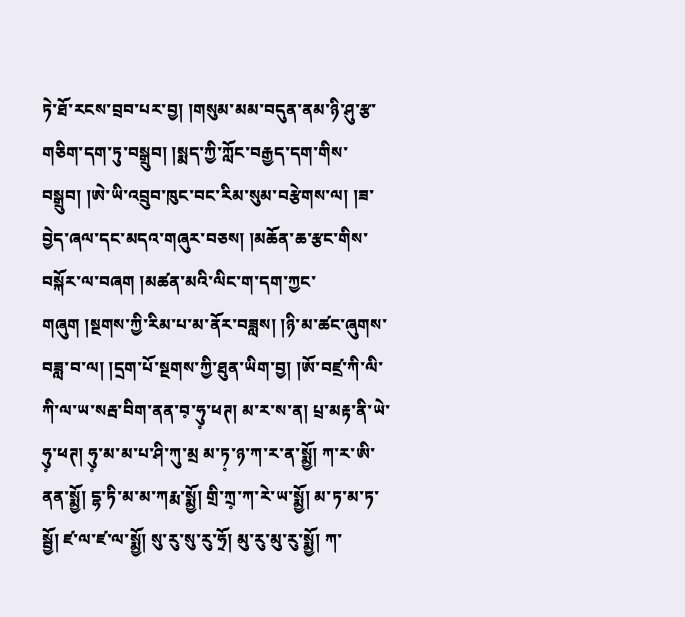ཏེ་ཐོ་རངས་བྲབ་པར་བྱ། །གསུམ་མམ་བདུན་ནམ་ཉི་ཤུ་རྩ་གཅིག་དག་ཏུ་བསྒྲུབ། །སྨད་ཀྱི་ཀློང་བརྒྱད་དག་གིས་བསྒྲུབ། །ཨེ་ཡི་འབྲུབ་ཁུང་བང་རིམ་སུམ་བརྩེགས་ལ། །ཟ་བྱེད་ཞལ་དང་མདའ་གཞུར་བཅས། །མཆོན་ཆ་རྩང་གིས་བསྐོར་ལ་བཞག །མཚན་མའི་ལིང་ག་དག་ཀྱང་གཞུག །སྔགས་ཀྱི་རིམ་པ་མ་ནོར་བཟླས། །ཉི་མ་ཚང་ཞུགས་བཟླ་བ་ལ། །དྲག་པོ་སྔགས་ཀྱི་ཐུན་ཡིག་བྱ། །ཨོ་བཛྲ་ཀི་ལི་ཀི་ལ་ཡ་སརྦ་བིག་ནན་བ༷་ཧུ༷་ཕཊ། མ་ར་ས་ན། པྲ་མརྟ་ནི་ཡེ་ཧུ༷་ཕཊ། ཧུ༷་མ་མ་པ་ཤི་ཀུ་མྲ མ་ཏ༷་ཉ་ཀ་ར་ན་སྨྱོ། ཀ་ར་ཨི་ནན་སྨྱོ། དྷ་ཏི་མ་མ་ཀརྨ་སྨྱོ། གྲི་ཀྲ༷་ཀ་རེ་ཡ་སྨྱོ། མ་ཏ་མ་ཏ་སྦྱོ། ཛ་ལ་ཛ་ལ་སྨྱོ། སུ་རུ་སུ་རུ་ཧྲོ། མུ་རུ་མུ་རུ་སྨྱོ། ཀ་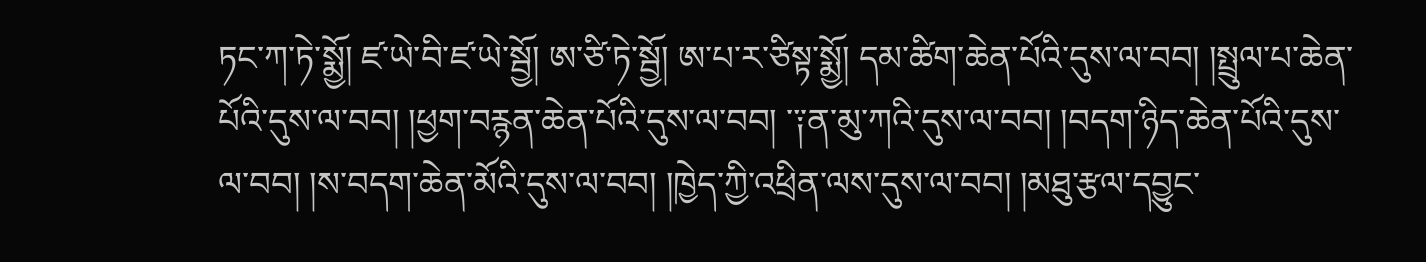ཏང་ཀ་ཏེ་སྨྱོ། ཛ་ཡེ་བི་ཛ་ཡེ་སྦྱོ། ཨ་ཙི་ཏེ་སྦྱོ། ཨ་པ་ར་ཙིསྟ་སྨྱོ། དམ་ཚིག་ཆེན་པོའི་དུས་ལ་བབ། །སྤྲུལ་པ་ཆེན་པོའི་དུས་ལ་བབ། །ཕྱག་བརྙན་ཆེན་པོའི་དུས་ལ་བབ། ་༑ན་མུ་ཀའི་དུས་ལ་བབ། །བདག་ཉིད་ཆེན་པོའི་དུས་ལ་བབ། །ས་བདག་ཆེན་མོའི་དུས་ལ་བབ། །ཁྱེད་ཀྱི་འཕྲིན་ལས་དུས་ལ་བབ། །མཐུ་རྩལ་དབྱུང་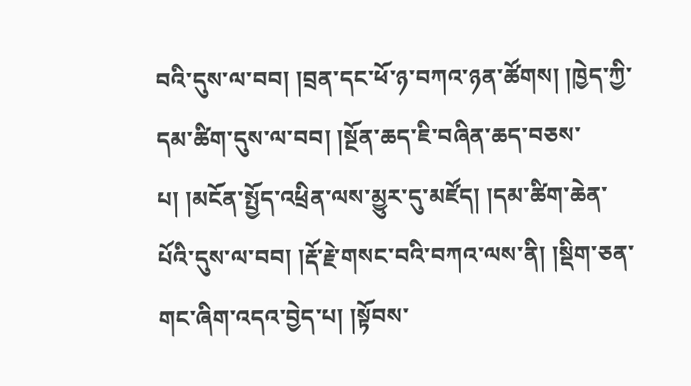བའི་དུས་ལ་བབ། །བྲན་དང་ཕོ་ཉ་བཀའ་ཉན་ཚོགས། །ཁྱེད་ཀྱི་དམ་ཚིག་དུས་ལ་བབ། །སྔོན་ཆད་ཇི་བཞིན་ཆད་བཅས་པ། །མངོན་སྤྱོད་འཕྲིན་ལས་མྱུར་དུ་མཛོད། །དམ་ཚིག་ཆེན་པོའི་དུས་ལ་བབ། །རྡོ་རྗེ་གསང་བའི་བཀའ་ལས་ནི། །སྡིག་ཅན་གང་ཞིག་འདའ་བྱེད་པ། །སྟོབས་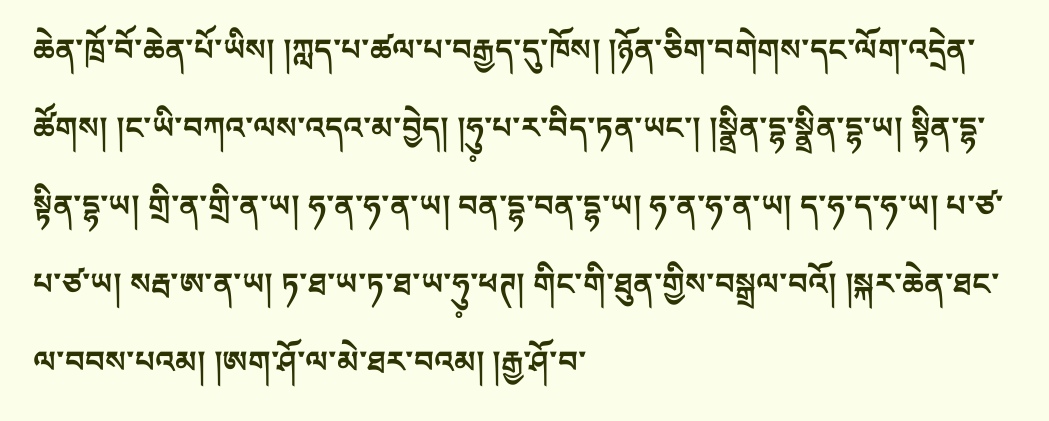ཆེན་ཁྲོ་བོ་ཆེན་པོ་ཡིས། །ཀླད་པ་ཚལ་པ་བརྒྱད་དུ་ཁོས། །ཉོན་ཅིག་བགེགས་དང་ལོག་འདྲེན་ཚོགས། །ང་ཡི་བཀའ་ལས་འདའ་མ་བྱེད། །ཧུ༷་པ་ར་བིད་ཏན་ཡང་། །སྣྲིན་དྷ་སྣྲིན་དྷ་ཡ། སྟིན་དྷ་སྟིན་དྷ་ཡ། གྲི་ན་གྲི་ན་ཡ། ཧ་ན་ཧ་ན་ཡ། བན་དྷ་བན་དྷ་ཡ། ཧ་ན་ཧ་ན་ཡ། ད་ཧ་ད་ཧ་ཡ། པ་ཙ་པ་ཙ་ཡ། སརྦ་ཨ་ན་ཡ། ཏ་ཐ་ཡ་ཏ་ཐ་ཡ་ཧུ༷་ཕཊ། གིང་གི་ཐུན་གྱིས་བསྒྲལ་བའོ། །སྐར་ཆེན་ཐང་ལ་བབས་པའམ། །ཨག་ཤོ་ལ་མེ་ཐར་བའམ། །རྒྱ་ཤོ་བ་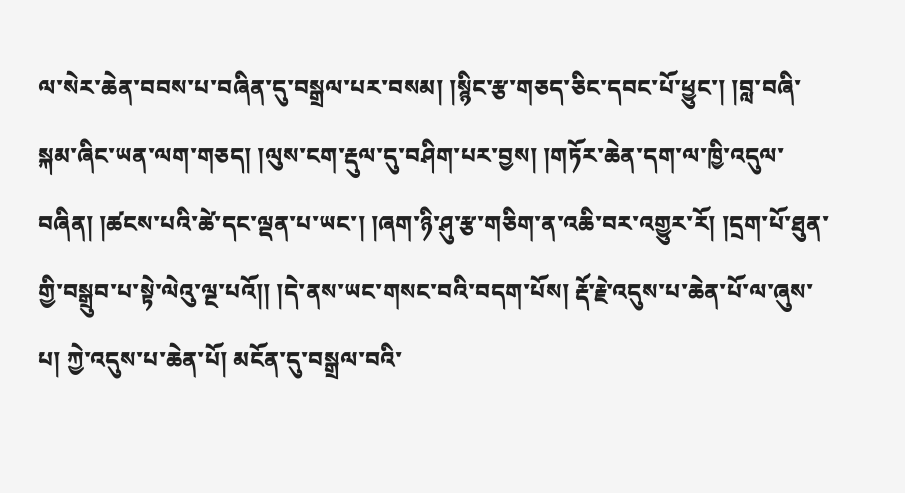ལ་སེར་ཆེན་བབས་པ་བཞིན་དུ་བསྒྲལ་པར་བསམ། །སྙིང་རྩ་གཅད་ཅིང་དབང་པོ་ཕྱུང་། །བླ་བཞི་སྐམ་ཞིང་ཡན་ལག་གཅད། །ལུས་ངག་རྡུལ་དུ་བཤིག་པར་བྱས། །གཏོར་ཆེན་དག་ལ་ཁྱི་འདུལ་བཞིན། །ཚངས་པའི་ཚེ་དང་ལྡན་པ་ཡང་། །ཞག་ཉི་ཤུ་རྩ་གཅིག་ན་འཆི་བར་འགྱུར་རོ། །དྲག་པོ་ཐུན་གྱི་བསྒྲུབ་པ་སྟེ་ལེའུ་ལྔ་པའོ།། །དེ་ནས་ཡང་གསང་བའི་བདག་པོས། རྡོ་རྗེ་འདུས་པ་ཆེན་པོ་ལ་ཞུས་པ། ཀྱེ་འདུས་པ་ཆེན་པོ། མངོན་དུ་བསྒྲལ་བའི་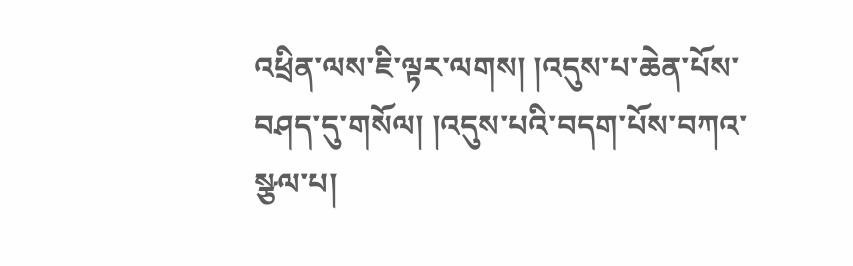འཕྲིན་ལས་ཇི་ལྟར་ལགས། །འདུས་པ་ཆེན་པོས་བཤད་དུ་གསོལ། །འདུས་པའི་བདག་པོས་བཀའ་སྩལ་པ།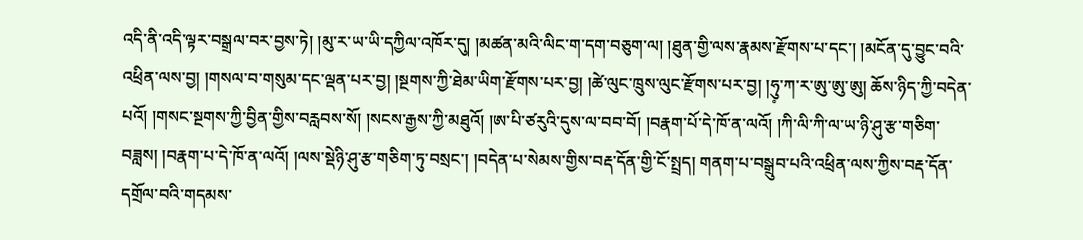འདི་ནི་འདི་ལྟར་བསྒྲལ་བར་བྱས་ཏེ། །མུ་ར་ཡ་ཡི་དཀྱིལ་འཁོར་དུ། །མཚན་མའི་ལིང་ག་དག་བཅུག་ལ། །ཐུན་གྱི་ལས་རྣམས་རྫོགས་པ་དང་། །མངོན་དུ་བྱུང་བའི་འཕྲིན་ལས་བྱ། །གསལ་བ་གསུམ་དང་ལྡན་པར་བྱ། །སྔགས་ཀྱི་ཐེམ་ཡིག་རྫོགས་པར་བྱ། །ཚེ་ལུང་ཁྲུས་ལུང་རྫོགས་པར་བྱ། །ཧུ༷་ཀ་ར་ཨུ་ཨུ་ཨུ། ཆོས་ཉིད་ཀྱི་བདེན་པའོ། །གསང་སྔགས་ཀྱི་བྱིན་གྱིས་བརླབས་སོ། །སངས་རྒྱས་ཀྱི་མཐུའོ། །ཨ་པི་ཙརུའི་དུས་ལ་བབ་བོ། །བརྣག་པོ་དེ་ཁོ་ན་ལའོ། །ཀི་ལི་ཀི་ལ་ཡ་ཉི་ཤུ་རྩ་གཅིག་བཟླས། །བརྣག་པ་དེ་ཁོ་ན་ལའོ། །ལས་སྡེཉི་ཤུ་རྩ་གཅིག་ཏུ་བསྲང་། །བདེན་པ་སེམས་གྱིས་བརྡ་དོན་གྱི་ངོ་སྤྲད། གནག་པ་བསྒྲུབ་པའི་འཕྲིན་ལས་ཀྱིས་བརྡ་དོན་དགྲོལ་བའི་གདམས་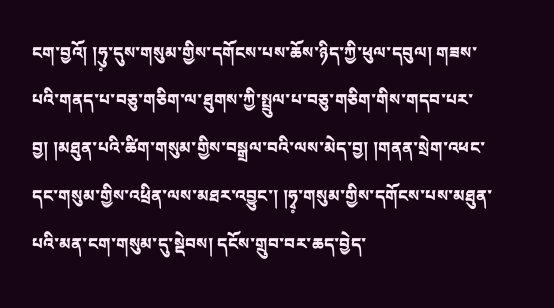ངག་བྱའོ། །ཧུ༷་དུས་གསུམ་གྱིས་དགོངས་པས་ཆོས་ཉིད་ཀྱི་ཕུལ་དབུལ། གཟས་པའི་གནད་པ་བཅུ་གཅིག་ལ་ཐུགས་ཀྱི་སྤྲུལ་པ་བཅུ་གཅིག་གིས་གདབ་པར་བྱ། །མཐུན་པའི་ཚིག་གསུམ་གྱིས་བསྒྲལ་བའི་ལས་མེད་བྱ། །གནན་སྲེག་འཕང་དང་གསུམ་གྱིས་འཕྲིན་ལས་མཐར་འབྱུང་། །ཧྭ༷་གསུམ་གྱིས་དགོངས་པས་མཐུན་པའི་མན་ངག་གསུམ་དུ་སྡེབས། དངོས་གྲུབ་བར་ཆད་བྱེད་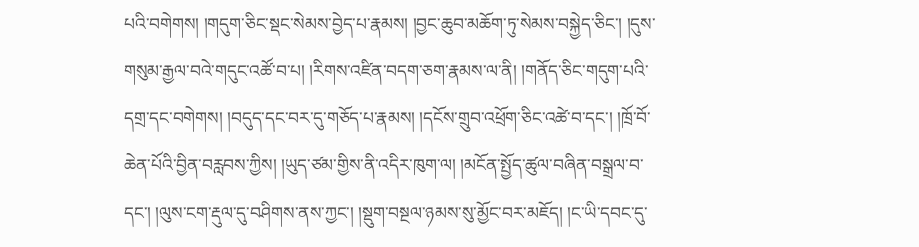པའི་བགེགས། །གདུག་ཅིང་སྡང་སེམས་བྱེད་པ་རྣམས། །བྱང་ཆུབ་མཆོག་ཏུ་སེམས་བསྐྱེད་ཅིང་། །དུས་གསུམ་རྒྱལ་བའེ་གདུང་འཚོ་བ་པ། །རིགས་འཛིན་བདག་ཅག་རྣམས་ལ་ནི། །གནོད་ཅིང་གདུག་པའི་དགྲ་དང་བགེགས། །བདུད་དང་བར་དུ་གཅོད་པ་རྣམས། །དངོས་གྲུབ་འཕྲོག་ཅིང་འཚེ་བ་དང་། །ཁྲོ་བོ་ཆེན་པོའི་བྱིན་བརླབས་ཀྱིས། །ཡུད་ཙམ་གྱིས་ནི་འདིར་ཁུག་ལ། །མངོན་སྤྱོད་ཚུལ་བཞིན་བསྒྲལ་བ་དང་། །ལུས་ངག་རྡུལ་དུ་བཤིགས་ནས་ཀྱང་། །སྡུག་བསྔལ་ཉམས་སུ་མྱོང་བར་མཇོད། །ང་ཡི་དབང་དུ་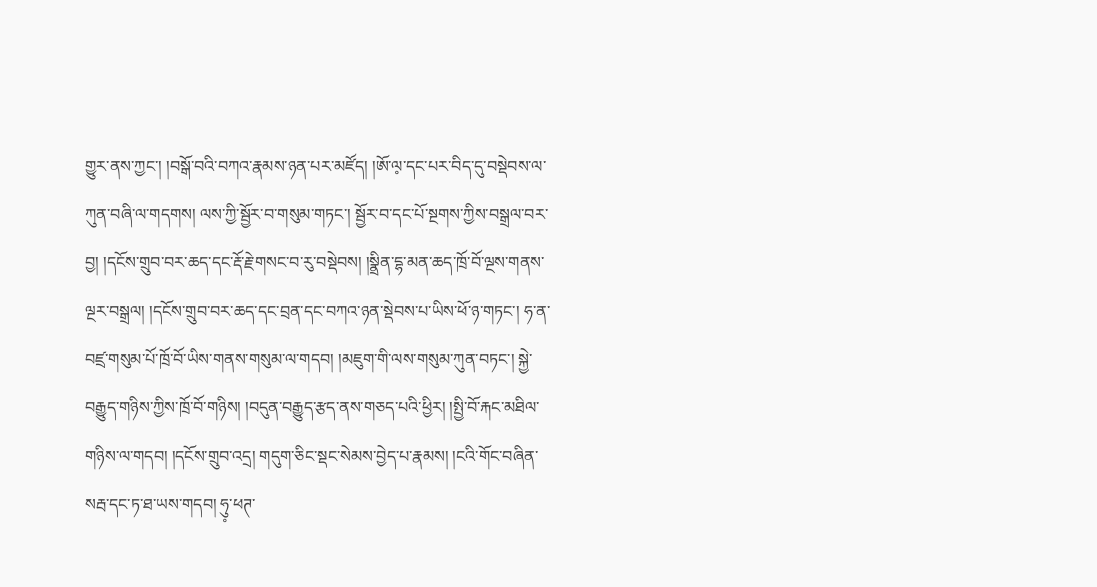གྱུར་ནས་ཀྱང་། །བསྒོ་བའི་བཀའ་རྣམས་ཉན་པར་མཛོད། །ཨོ་ལ༷་དང་པར་བིད་དུ་བསྡེབས་ལ་ཀུན་བཞི་ལ་གདགས། ལས་ཀྱི་སྦྱོར་བ་གསུམ་གཏང་། སྦྱོར་བ་དང་པོ་སྔགས་ཀྱིས་བསྒྲལ་བར་བྱ། །དངོས་གྲུབ་བར་ཆད་དང་རྡོ་རྗེ་གསང་བ་རུ་བསྡེབས། །སྣྲིན་དྷ་མན་ཆད་ཁྲོ་བོ་ལྔས་གནས་ལྔར་བསྒྲལ། །དངོས་གྲུབ་བར་ཆད་དང་བྲན་དང་བཀའ་ཉན་སྡེབས་པ་ཡིས་ཕོ་ཉ་གཏང་། ཧ་ན་བཛྲ་གསུམ་པོ་ཁྲོ་བོ་ཡིས་གནས་གསུམ་ལ་གདབ། །མཇུག་གི་ལས་གསུམ་ཀུན་བཏང་། སྐྱེ་བརྒྱུད་གཉིས་ཀྱིས་ཁྲོ་བོ་གཉིས། །བདུན་བརྒྱུད་རྩད་ནས་གཅད་པའི་ཕྱིར། །སྤྱི་བོ་རྐང་མཐིལ་གཉིས་ལ་གདབ། །དངོས་གྲུབ་འདྲ། གདུག་ཅིང་སྡང་སེམས་བྱེད་པ་རྣམས། །ངའི་གོང་བཞིན་སརྦ་དང་ཏ་ཐ་ཡས་གདབ། ཧུ༷་ཕཊ་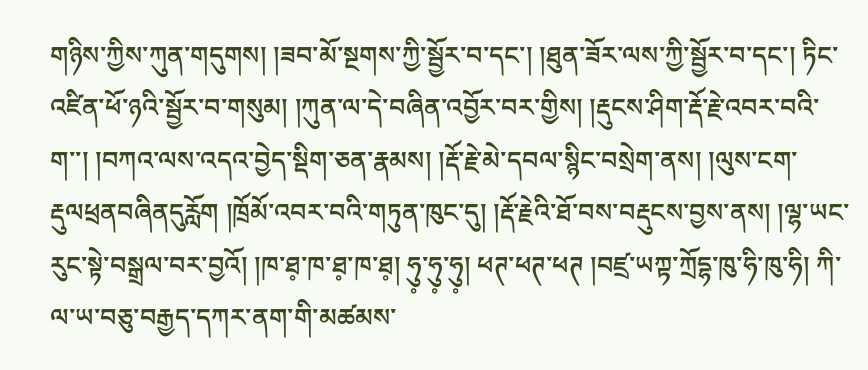གཉིས་ཀྱིས་ཀུན་གདུགས། །ཟབ་མོ་སྔགས་ཀྱི་སྦྱོར་བ་དང་། །ཐུན་ཟོར་ལས་ཀྱི་སྦྱོར་བ་དང་། ཏིང་འཛིན་ཕོ་ཉའི་སྦྱོར་བ་གསུམ། །ཀུན་ལ་དེ་བཞིན་འབྱོར་བར་གྱིས། །རྡུངས་ཤིག་རྡོ་རྗེ་འབར་བའི་ག་་། །བཀའ་ལས་འདའ་བྱེད་སྡིག་ཅན་རྣམས། །རྡོ་རྗེ་མེ་དབལ་སྙིང་བསྲེག་ནས། །ལུས་ངག་རྡུལཕྲནབཞིནདུརློག །ཁྲོམོ་འབར་བའི་གཏུན་ཁུང་དུ། །རྡོ་རྗེའི་ཐོ་བས་བརྡུངས་བྱས་ནས། །ལྷ་ཡང་རུང་སྟེ་བསྒྲལ་བར་བྱའོ། །ཁ་ཐ༷་ཁ་ཐ༷་ཁ་ཐ༷། ཧུ༷་ཧུ༷་ཧུ༷། ཕཊ་ཕཊ་ཕཊ །བཛྲ་ཡཀྟ་ཀྲོདྷ་ཁུ་ཧི་ཁུ་ཧི། ཀི་ལ་ཡ་བཅུ་བརྒྱད་དཀར་ནག་གི་མཚམས་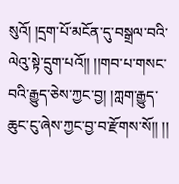སུའོ། །དྲག་པོ་མངོན་དུ་བསྒྲལ་བའི་ལེའུ་སྟེ་དྲུག་པའོ།། །།གབ་པ་གསང་བའི་རྒྱུད་ཅེས་ཀྱང་བྱ། །ཀླག་རྒྱུད་ཆུང་ངུ་ཞེས་ཀྱང་བྱ་བ་རྫོགས་སོ།། །།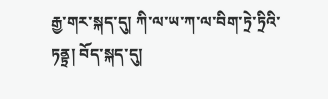རྒྱ་གར་སྐད་དུ། ཀི་ལ་ཡ་ཀ་ལ་བིག་ཏྲེ་ཏྲིའི་ཏནྟྲ། བོད་སྐད་དུ།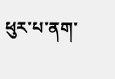ཕུར་པ་ནག་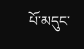པོ་མདུང་